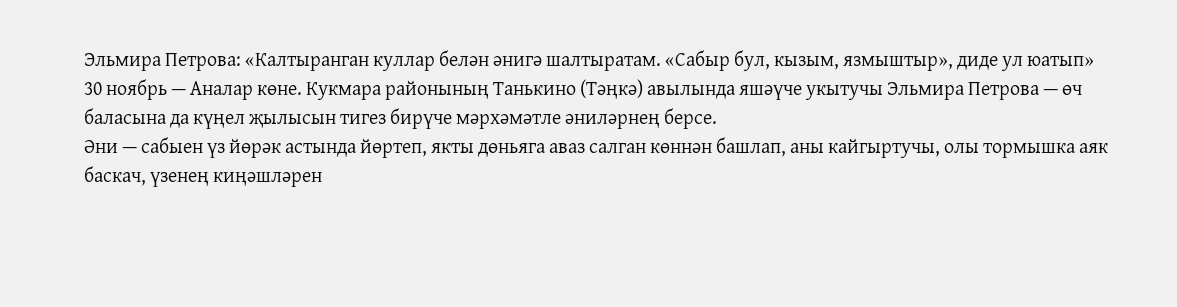Эльмира Петрова: «Калтыранган куллар белән әнигә шалтыратам. «Сабыр бул, кызым, язмыштыр», диде ул юатып»
30 ноябрь — Аналар көне. Кукмара районының Танькино (Тәңкә) авылында яшәүче укытучы Эльмира Петрова — өч баласына да күңел җылысын тигез бирүче мәрхәмәтле әниләрнең берсе.
Әни — сабыен үз йөрәк астында йөртеп, якты дөньяга аваз салган көннән башлап, аны кайгыртучы, олы тормышка аяк баскач, үзенең киңәшләрен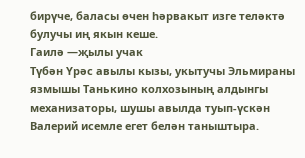бирүче, баласы өчен һәрвакыт изге теләктә булучы иң якын кеше.
Гаилә —җылы учак
Түбән Үрәс авылы кызы, укытучы Эльмираны язмышы Танькино колхозының алдынгы механизаторы, шушы авылда туып-үскән Валерий исемле егет белән таныштыра.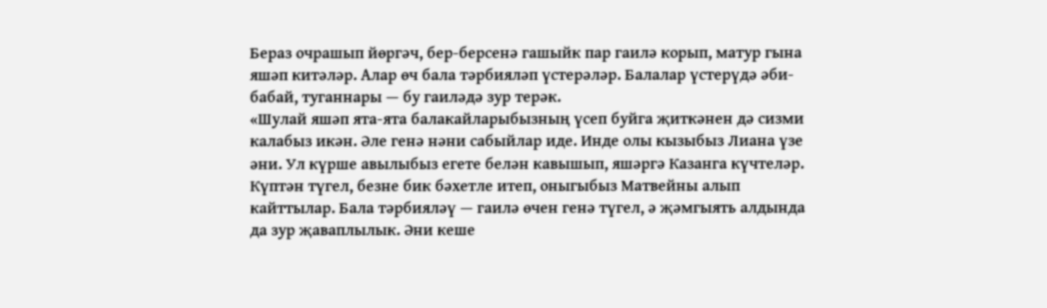Бераз очрашып йөргәч, бер-берсенә гашыйк пар гаилә корып, матур гына яшәп китәләр. Алар өч бала тәрбияләп үстерәләр. Балалар үстерүдә әби-бабай, туганнары — бу гаиләдә зур терәк.
«Шулай яшәп ята-ята балакайларыбызның үсеп буйга җиткәнен дә сизми калабыз икән. Әле генә нәни сабыйлар иде. Инде олы кызыбыз Лиана үзе әни. Ул күрше авылыбыз егете белән кавышып, яшәргә Казанга күчтеләр. Күптән түгел, безне бик бәхетле итеп, оныгыбыз Матвейны алып кайттылар. Бала тәрбияләү — гаилә өчен генә түгел, ә җәмгыять алдында да зур җаваплылык. Әни кеше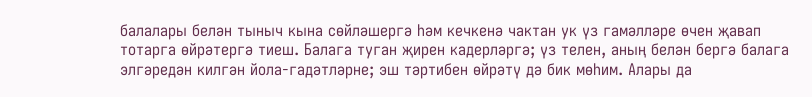балалары белән тыныч кына сөйләшергә һәм кечкенә чактан ук үз гамәлләре өчен җавап тотарга өйрәтергә тиеш. Балага туган җирен кадерләргә; үз телен, аның белән бергә балага элгәредән килгән йола-гадәтләрне; эш тәртибен өйрәтү дә бик мөһим. Алары да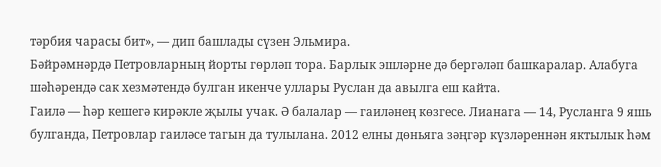тәрбия чарасы бит», — дип башлады сүзен Эльмира.
Бәйрәмнәрдә Петровларның йорты гөрләп тора. Барлык эшләрне дә бергәләп башкаралар. Алабуга шәһәрендә сак хезмәтендә булган икенче уллары Руслан да авылга еш кайта.
Гаилә — һәр кешегә кирәкле җылы учак. Ә балалар — гаиләнең көзгесе. Лианага — 14, Русланга 9 яшь булганда, Петровлар гаиләсе тагын да тулылана. 2012 елны дөньяга зәңгәр күзләреннән яктылык һәм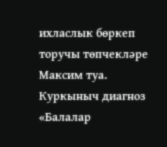ихласлык бөркеп торучы төпчекләре Максим туа.
Куркыныч диагноз
«Балалар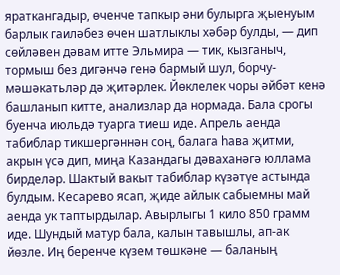яраткангадыр, өченче тапкыр әни булырга җыенуым барлык гаиләбез өчен шатлыклы хәбәр булды, — дип сөйләвен дәвам итте Эльмира — тик, кызганыч, тормыш без дигәнчә генә бармый шул, борчу-мәшәкатьләр дә җитәрлек. Йөклелек чоры әйбәт кенә башланып китте, анализлар да нормада. Бала срогы буенча июльдә туарга тиеш иде. Апрель аенда табиблар тикшергәннән соң, балага һава җитми, акрын үсә дип, миңа Казандагы дәваханәгә юллама бирделәр. Шактый вакыт табиблар күзәтүе астында булдым. Кесарево ясап, җиде айлык сабыемны май аенда ук таптырдылар. Авырлыгы 1 кило 850 грамм иде. Шундый матур бала, калын тавышлы, ап-ак йөзле. Иң беренче күзем төшкәне — баланың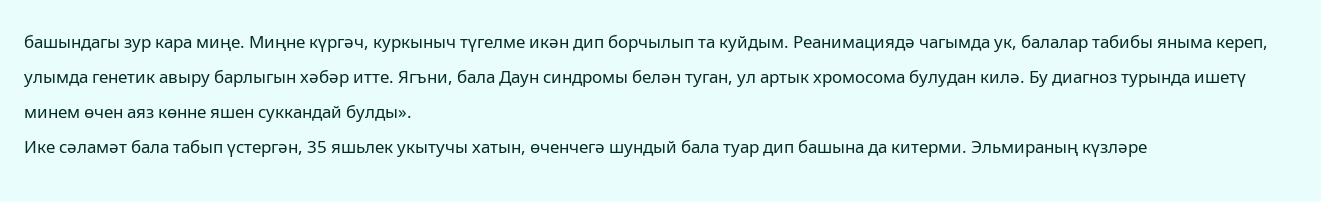башындагы зур кара миңе. Миңне күргәч, куркыныч түгелме икән дип борчылып та куйдым. Реанимациядә чагымда ук, балалар табибы яныма кереп, улымда генетик авыру барлыгын хәбәр итте. Ягъни, бала Даун синдромы белән туган, ул артык хромосома булудан килә. Бу диагноз турында ишетү минем өчен аяз көнне яшен суккандай булды».
Ике сәламәт бала табып үстергән, 35 яшьлек укытучы хатын, өченчегә шундый бала туар дип башына да китерми. Эльмираның күзләре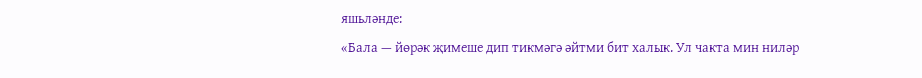яшьләнде:
«Бала — йөрәк җимеше дип тикмәгә әйтми бит халык. Ул чакта мин ниләр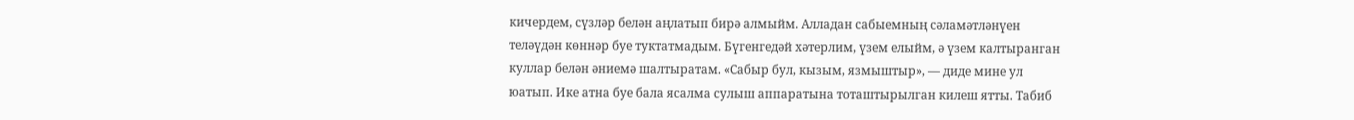кичердем, сүзләр белән аңлатып бирә алмыйм. Алладан сабыемның сәламәтләнүен теләүдән көннәр буе туктатмадым. Бүгенгедәй хәтерлим, үзем елыйм, ә үзем калтыранган куллар белән әниемә шалтыратам. «Сабыр бул, кызым, язмыштыр», — диде мине ул юатып. Ике атна буе бала ясалма сулыш аппаратына тоташтырылган килеш ятты. Табиб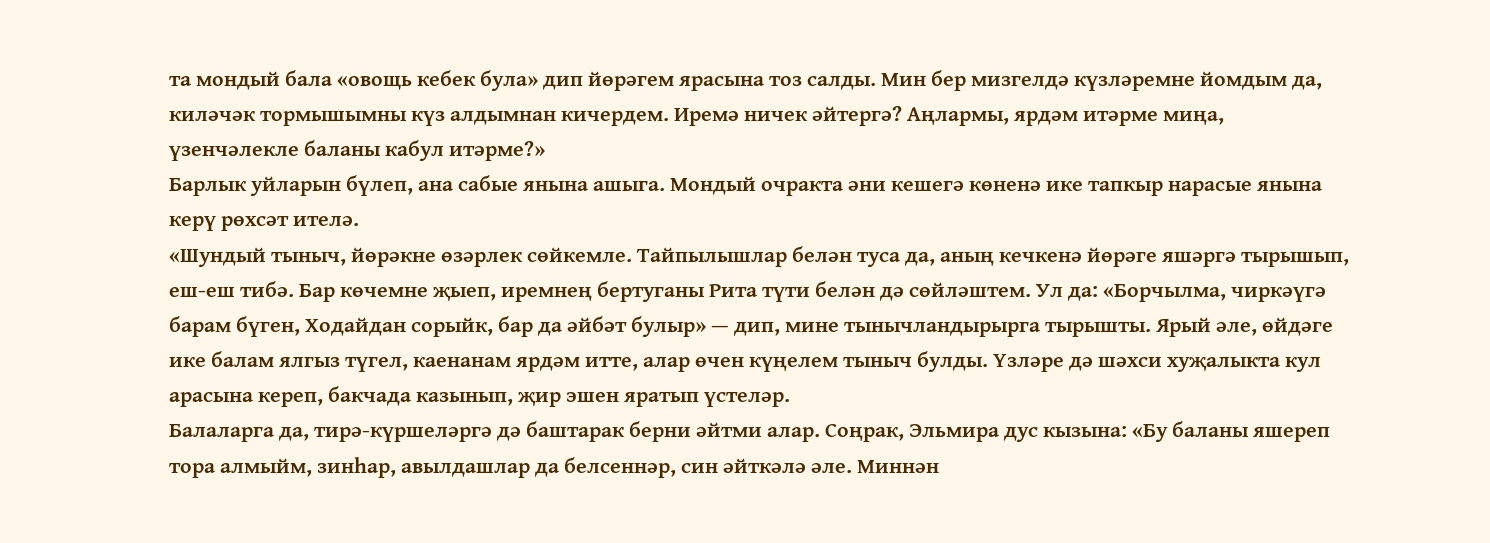та мондый бала «овощь кебек була» дип йөрәгем ярасына тоз салды. Мин бер мизгелдә күзләремне йомдым да, киләчәк тормышымны күз алдымнан кичердем. Иремә ничек әйтергә? Аңлармы, ярдәм итәрме миңа, үзенчәлекле баланы кабул итәрме?»
Барлык уйларын бүлеп, ана сабые янына ашыга. Мондый очракта әни кешегә көненә ике тапкыр нарасые янына керү рөхсәт ителә.
«Шундый тыныч, йөрәкне өзәрлек сөйкемле. Тайпылышлар белән туса да, аның кечкенә йөрәге яшәргә тырышып, еш-еш тибә. Бар көчемне җыеп, иремнең бертуганы Рита түти белән дә сөйләштем. Ул да: «Борчылма, чиркәүгә барам бүген, Ходайдан сорыйк, бар да әйбәт булыр» — дип, мине тынычландырырга тырышты. Ярый әле, өйдәге ике балам ялгыз түгел, каенанам ярдәм итте, алар өчен күңелем тыныч булды. Үзләре дә шәхси хуҗалыкта кул арасына кереп, бакчада казынып, җир эшен яратып үстеләр.
Балаларга да, тирә-күршеләргә дә баштарак берни әйтми алар. Соңрак, Эльмира дус кызына: «Бу баланы яшереп тора алмыйм, зинһар, авылдашлар да белсеннәр, син әйткәлә әле. Миннән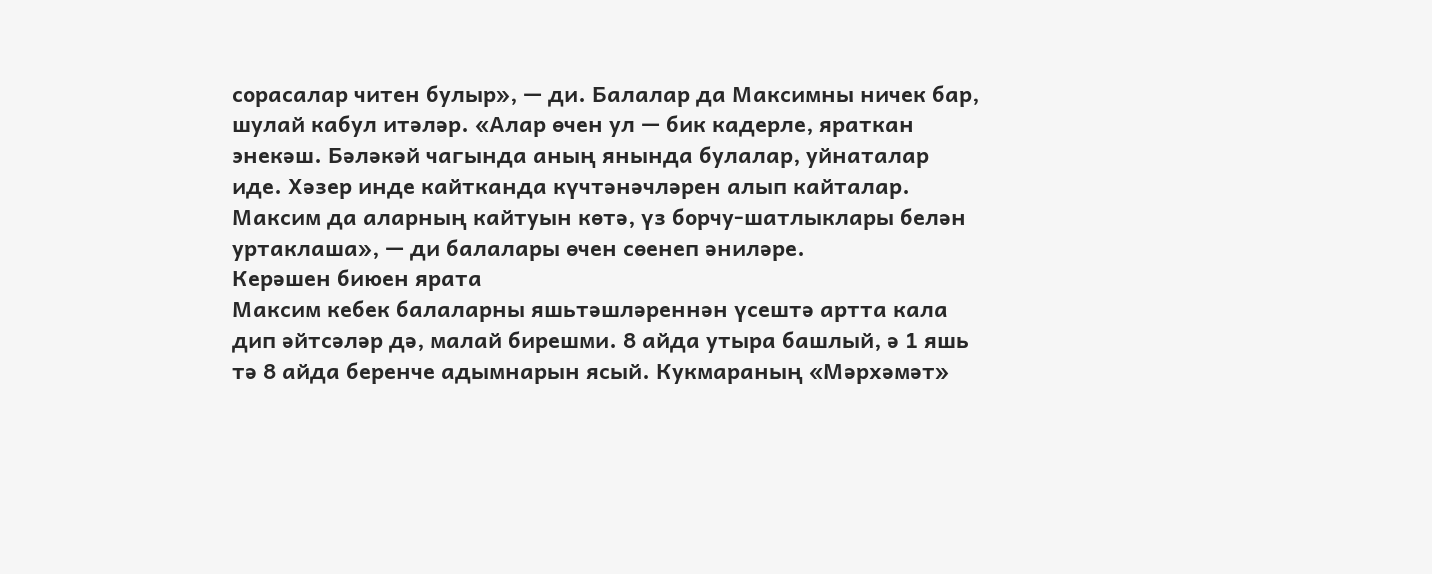сорасалар читен булыр», — ди. Балалар да Максимны ничек бар, шулай кабул итәләр. «Алар өчен ул — бик кадерле, яраткан энекәш. Бәләкәй чагында аның янында булалар, уйнаталар иде. Хәзер инде кайтканда күчтәнәчләрен алып кайталар. Максим да аларның кайтуын көтә, үз борчу-шатлыклары белән уртаклаша», — ди балалары өчен сөенеп әниләре.
Керәшен биюен ярата
Максим кебек балаларны яшьтәшләреннән үсештә артта кала дип әйтсәләр дә, малай бирешми. 8 айда утыра башлый, ә 1 яшь тә 8 айда беренче адымнарын ясый. Кукмараның «Мәрхәмәт»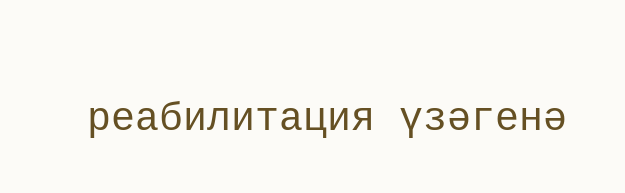реабилитация үзәгенә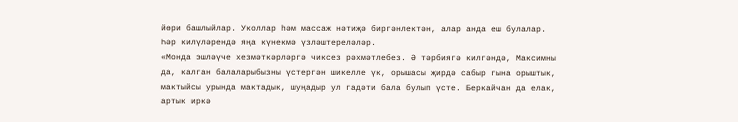йөри башлыйлар. Уколлар һәм массаж нәтиҗә биргәнлектән, алар анда еш булалар. Һәр килүләрендә яңа күнекмә үзләштереләләр.
«Монда эшләүче хезмәткәрләргә чиксез рәхмәтлебез. Ә тәрбиягә килгәндә, Максимны да, калган балаларыбызны үстергән шикелле үк, орышасы җирдә сабыр гына орыштык, мактыйсы урында мактадык, шуңадыр ул гадәти бала булып үсте. Беркайчан да елак, артык иркә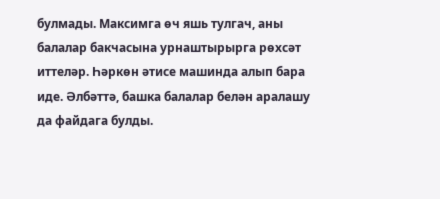булмады. Максимга өч яшь тулгач, аны балалар бакчасына урнаштырырга рөхсәт иттеләр. Һәркөн әтисе машинда алып бара иде. Әлбәттә, башка балалар белән аралашу да файдага булды.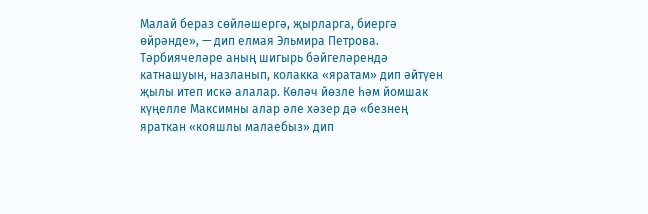Малай бераз сөйләшергә, җырларга, биергә өйрәнде», — дип елмая Эльмира Петрова.
Тәрбиячеләре аның шигырь бәйгеләрендә катнашуын, назланып, колакка «яратам» дип әйтүен җылы итеп искә алалар. Көләч йөзле һәм йомшак күңелле Максимны алар әле хәзер дә «безнең яраткан «кояшлы малаебыз» дип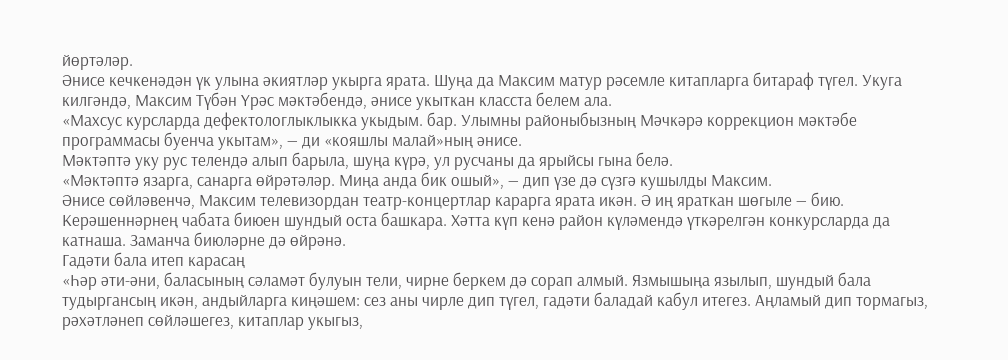йөртәләр.
Әнисе кечкенәдән үк улына әкиятләр укырга ярата. Шуңа да Максим матур рәсемле китапларга битараф түгел. Укуга килгәндә, Максим Түбән Үрәс мәктәбендә, әнисе укыткан класста белем ала.
«Махсус курсларда дефектологлыклыкка укыдым. бар. Улымны районыбызның Мәчкәрә коррекцион мәктәбе программасы буенча укытам», — ди «кояшлы малай»ның әнисе.
Мәктәптә уку рус телендә алып барыла, шуңа күрә, ул русчаны да ярыйсы гына белә.
«Мәктәптә язарга, санарга өйрәтәләр. Миңа анда бик ошый», — дип үзе дә сүзгә кушылды Максим.
Әнисе сөйләвенчә, Максим телевизордан театр-концертлар карарга ярата икән. Ә иң яраткан шөгыле — бию. Керәшеннәрнең чабата биюен шундый оста башкара. Хәтта күп кенә район күләмендә үткәрелгән конкурсларда да катнаша. Заманча биюләрне дә өйрәнә.
Гадәти бала итеп карасаң
«Һәр әти-әни, баласының сәламәт булуын тели, чирне беркем дә сорап алмый. Язмышыңа язылып, шундый бала тудыргансың икән, андыйларга киңәшем: сез аны чирле дип түгел, гадәти баладай кабул итегез. Аңламый дип тормагыз, рәхәтләнеп сөйләшегез, китаплар укыгыз,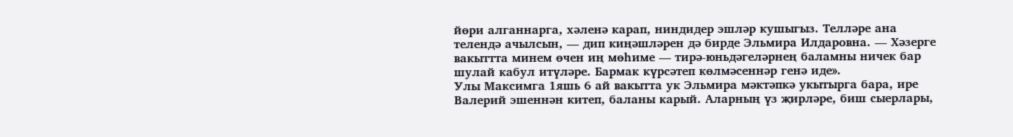йөри алганнарга, хәленә карап, ниндидер эшләр кушыгыз. Телләре ана телендә ачылсын, — дип киңәшләрен дә бирде Эльмира Илдаровна. — Хәзерге вакыттта минем өчен иң мөһиме — тирә-юньдәгеләрнең баламны ничек бар шулай кабул итүләре. Бармак күрсәтеп көлмәсеннәр генә иде».
Улы Максимга 1яшь 6 ай вакытта ук Эльмира мәктәпкә укытырга бара, ире Валерий эшеннән китеп, баланы карый. Аларның үз җирләре, биш сыерлары,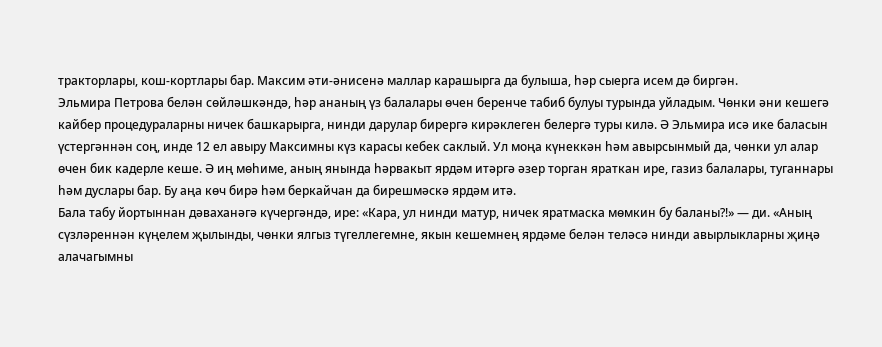тракторлары, кош-кортлары бар. Максим әти-әнисенә маллар карашырга да булыша, һәр сыерга исем дә биргән.
Эльмира Петрова белән сөйләшкәндә, һәр ананың үз балалары өчен беренче табиб булуы турында уйладым. Чөнки әни кешегә кайбер процедураларны ничек башкарырга, нинди дарулар бирергә кирәклеген белергә туры килә. Ә Эльмира исә ике баласын үстергәннән соң, инде 12 ел авыру Максимны күз карасы кебек саклый. Ул моңа күнеккән һәм авырсынмый да, чөнки ул алар өчен бик кадерле кеше. Ә иң мөһиме, аның янында һәрвакыт ярдәм итәргә әзер торган яраткан ире, газиз балалары, туганнары һәм дуслары бар. Бу аңа көч бирә һәм беркайчан да бирешмәскә ярдәм итә.
Бала табу йортыннан дәваханәгә күчергәндә, ире: «Кара, ул нинди матур, ничек яратмаска мөмкин бу баланы?!» — ди. «Аның сүзләреннән күңелем җылынды, чөнки ялгыз түгеллегемне, якын кешемнең ярдәме белән теләсә нинди авырлыкларны җиңә алачагымны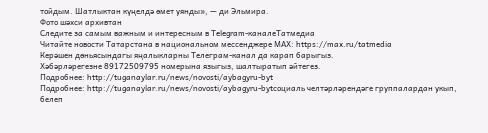тойдым. Шатлыктан күңелдә өмет уянды», — ди Эльмира.
Фото шәхси архивтан
Следите за самым важным и интересным в Telegram-каналеТатмедиа
Читайте новости Татарстана в национальном мессенджере MАХ: https://max.ru/tatmedia
Керәшен дөньясындагы яңалыкларны Телеграм-канал да карап барыгыз.
Хәбәрләрегезне 89172509795 номерына языгыз, шалтыратып әйтегез.
Подробнее: http://tuganaylar.ru/news/novosti/aybagyru-byt
Подробнее: http://tuganaylar.ru/news/novosti/aybagyru-bytсоциаль челтәрләрендәге группалардан укып, белеп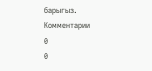барыгыз.
Комментарии
0
0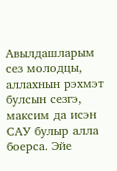Авылдашларым сез молодцы, аллахнын рэхмэт булсын сезгэ, максим да исэн САУ булыр алла боерса. Эйе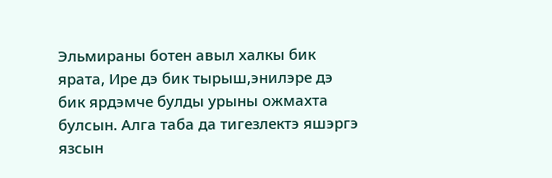Эльмираны ботен авыл халкы бик ярата, Ире дэ бик тырыш,энилэре дэ бик ярдэмче булды урыны ожмахта булсын. Алга таба да тигезлектэ яшэргэ язсын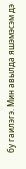бу гаилэгэ. Мин авылда яшэмэсэм дэ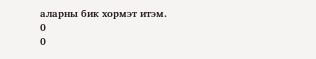аларны бик хормэт итэм.
0
0